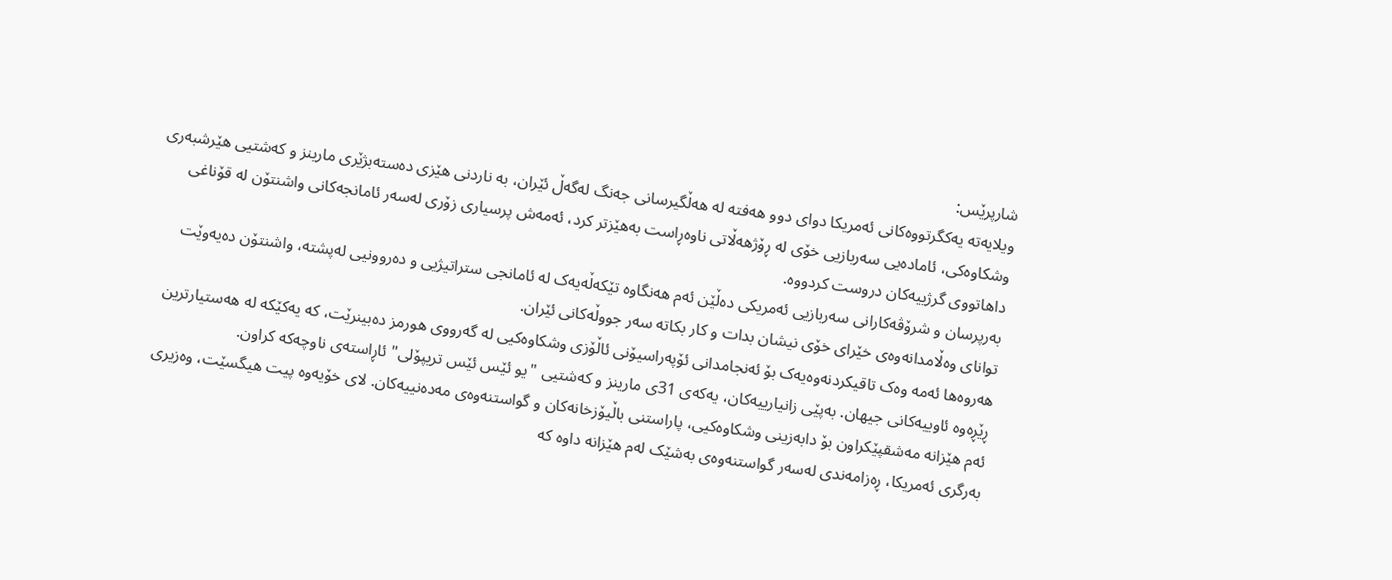شارپرێس:
ویلایەتە یەکگرتووەکانی ئەمریکا دوای دوو هەفتە لە هەڵگیرسانی جەنگ لەگەڵ ئێران، بە ناردنی هێزی دەستەبژێری مارینز و کەشتیی هێرشبەری وشکاوەکی، ئامادەیی سەربازیی خۆی لە ڕۆژهەڵاتی ناوەڕاست بەهێزتر کرد، ئەمەش پرسیاری زۆری لەسەر ئامانجەکانی واشنتۆن لە قۆناغی داهاتووی گرژییەکان دروست کردووە.
بەرپرسان و شرۆڤەکارانی سەربازیی ئەمریکی دەڵێن ئەم هەنگاوە تێکەڵەیەک لە ئامانجی ستراتیژیی و دەروونیی لەپشتە، واشنتۆن دەیەوێت توانای وەڵامدانەوەی خێرای خۆی نیشان بدات و کار بکاتە سەر جووڵەکانی ئێران.
هەروەها ئەمە وەک تاقیکردنەوەیەک بۆ ئەنجامدانی ئۆپەراسیۆنی ئاڵۆزی وشکاوەکیی لە گەرووی هورمز دەبینرێت، کە یەکێکە لە هەستیارترین ڕێڕەوە ئاوییەکانی جیهان. بەپێی زانیارییەکان، یەکەی 31ی مارینز و کەشتیی "یو ئێس ئێس تریپۆلی" ئاڕاستەی ناوچەکە کراون.
ئەم هێزانە مەشقپێکراون بۆ دابەزینی وشکاوەکیی، پاراستنی باڵیۆزخانەکان و گواستنەوەی مەدەنییەکان. لای خۆیەوە پیت هیگسێت، وەزیری بەرگری ئەمریکا، ڕەزامەندی لەسەر گواستنەوەی بەشێک لەم هێزانە داوە کە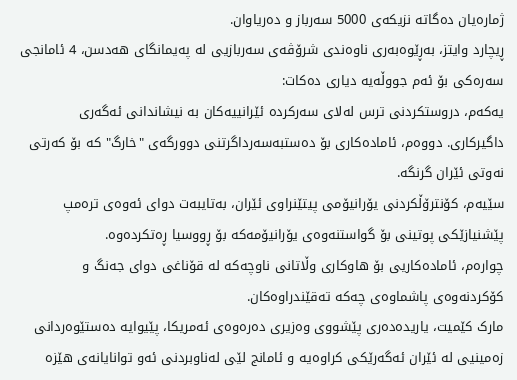ژمارەیان دەگاتە نزیکەی 5000 سەرباز و دەریاوان.
ڕیچارد وایتز، بەڕێوەبەری ناوەندی شرۆڤەی سەربازیی لە پەیمانگای هەدسن، 4 ئامانجی سەرەکی بۆ ئەم جووڵەیە دیاری دەکات:
یەکەم، دروستکردنی ترس لەلای سەرکردە ئێرانییەکان بە نیشاندانی ئەگەری داگیرکاری. دووەم، ئامادەکاری بۆ دەستبەسەرداگرتنی دوورگەی "خارگ" کە بۆ کەرتی نەوتی ئێران گرنگە.
سێیەم، کۆنترۆڵکردنی یۆرانیۆمی پیتێنراوی ئێران، بەتایبەت دوای ئەوەی ترەمپ پێشنیازێکی پوتینی بۆ گواستنەوەی یۆرانیۆمەکە بۆ ڕووسیا ڕەتکردەوە.
چوارەم، ئامادەکاریی بۆ هاوکاری وڵاتانی ناوچەکە لە قۆناغی دوای جەنگ و کۆکردنەوەی پاشماوەی چەکە تەقێندراوەکان.
مارک کێمیت، یاریدەدەری پێشووی وەزیری دەرەوەی ئەمریکا، پێیوایە دەستێوەردانی زەمینیی لە ئێران ئەگەرێکی کراوەیە و ئامانج لێی لەناوبردنی ئەو توانایانەی هێزە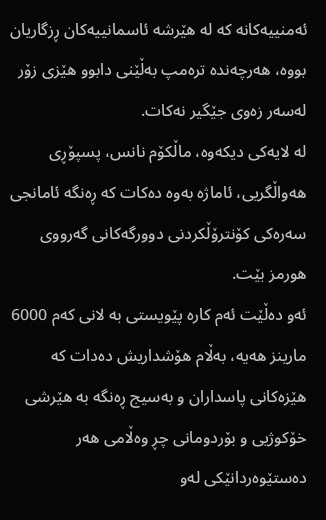ئەمنییەکانە کە لە هێرشە ئاسمانییەکان ڕزگاریان بووە، هەرچەندە ترەمپ بەڵێنی دابوو هێزی زۆر لەسەر زەوی جێگیر نەکات.
لە لایەکی دیکەوە، ماڵکۆم نانس، پسپۆڕی هەواڵگریی، ئاماژە بەوە دەکات کە ڕەنگە ئامانجی سەرەکی کۆنترۆڵکردنی دوورگەکانی گەرووی هورمز بێت.
ئەو دەڵێت ئەم کارە پێویستی بە لانی کەم 6000 مارینز هەیە، بەڵام هۆشداریش دەدات کە هێزەکانی پاسداران و بەسیج ڕەنگە بە هێرشی خۆکوژیی و بۆردومانی چڕ وەڵامی هەر دەستێوەردانێکی لەو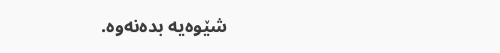شێوەیە بدەنەوە.